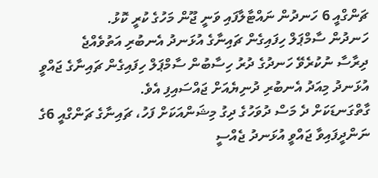ޗަންގްއީ 6 ހަނދުން ނައްޓާލާފައި ވަނީ ޖޫން މަހުގެ ކުރީ ކޮޅު.
ހަނދުން ސާމްޕަލް ހިފައިގެން ޗައިނާގެ އުޅަނދު އެނބުރި އަތުވެއްޖެ
ދިރާސާ ނުކުރެވޭ ހަނދުގެ ދުރު ހިސާބުން ސާމްޕަލް ހިފައިގެން ޗައިނާގެ ޖައްވީ އުޅަނދު މިއަދު އެނބުރި ދުނިޔެއަށް ޖައްސައިފި އެވެ.
ގާތްގަނޑަކަށް ދެ މަސް ދުވަހުގެ ދިގު މިޝަންއަކަށް ފަހު، ޗައިނާގެ ޗަންގްއީ 6ގެ ނަންދީފައިވާ ޖައްވީ އުޅަނދު ޖެއްސީ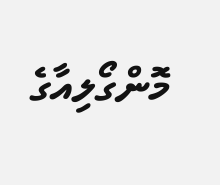މޮންގޯލިއާގެ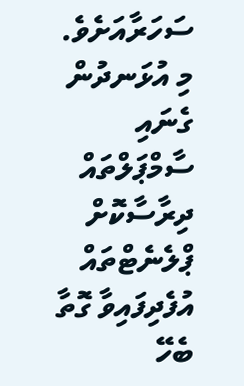ސަހަރާއަށެވެ.
މި އުޅަނދުން ގެނައި ސާމްޕަލްތައް ދިރާސާކޮށް ޕްލެނެޓްތައް އުފެދިފައިވާ ގޮތާ ބެހޭ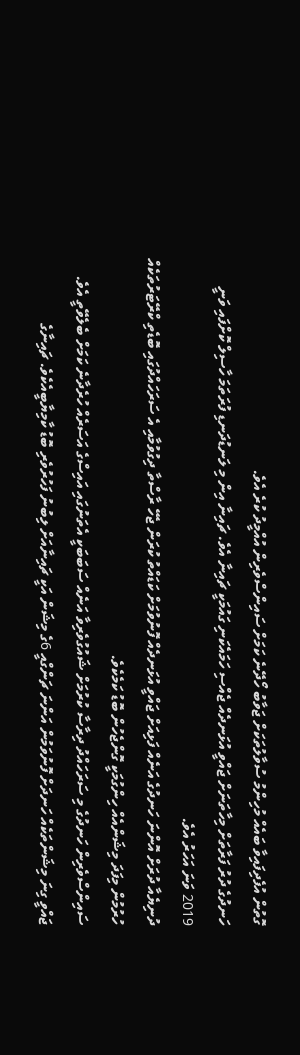ގޮތުން އުފެދިފައިވާ ބައެއް މުހިންމު ސުވާލުތަކަށް ޖަވާބު ހޯދޭނެ ކަމަށް ސައިންސްވެރިން އުއްމީދު ކުރެ އެވެ.
ހަނދުގެ ދުރު ފަރާތަށް މިހާތަނަށް ޖައްވީ އުޅަނދެއް ޖެއްސި ހަމައެކަނި ގައުމަކީ ޗައިނާ އެވެ. ޗައިނާ އިން މި ލަނޑުދަނޑި ފުރަތަމަ ހާސިލް ކޮށްފައި ވަނީ 2019 ވަނަ އަހަރު އެވެ.
ދުނިޔެއާ ދުރަށް އޮންނަ ހަނދުގެ އަނެއް ފަޅިއަށް ޖައްވީ އުޅަނދެއް ފޮނުވުމަށް ކަޑައްތު ކުރަން ޖެހޭ ރާސްތާ ދިގުވުމާއި އެ ސަރަހައްދުގައި ބޮޑެތި ކްރޭޓަރުތަކެއް ހުރުމުން މިފަދަ މިޝަންއެއް ހިންގުމަކީ ގޮންޖެހުން ބޮޑު ކަމެކެވެ.
ސައިންސްވެރިން ހަނދުގެ މި ސަރަހައްދު ދިރާސާ ކުރުމަށް ޝައުގުވެރިވާ އަނެއް ސަބަބަކީ އެތަނުގައި އައިސްގެ އަސަރެއް ހުރެދާނެ ކަމަށް ބެލެވޭތީ އެވެ.
ޖައްވީ ގިނަ މިޝަންތަކެއް ހަނދަށް ފޮނުވަމުން އަންނަ ޗަންގްއީ 6ގެ މިޝަން އަކީ ޗައިނާއަށް ލިބުނު ފަހުރުވެރި ބޮޑު ކާމިޔާބީއެކެވެ. ޗައިނާގެ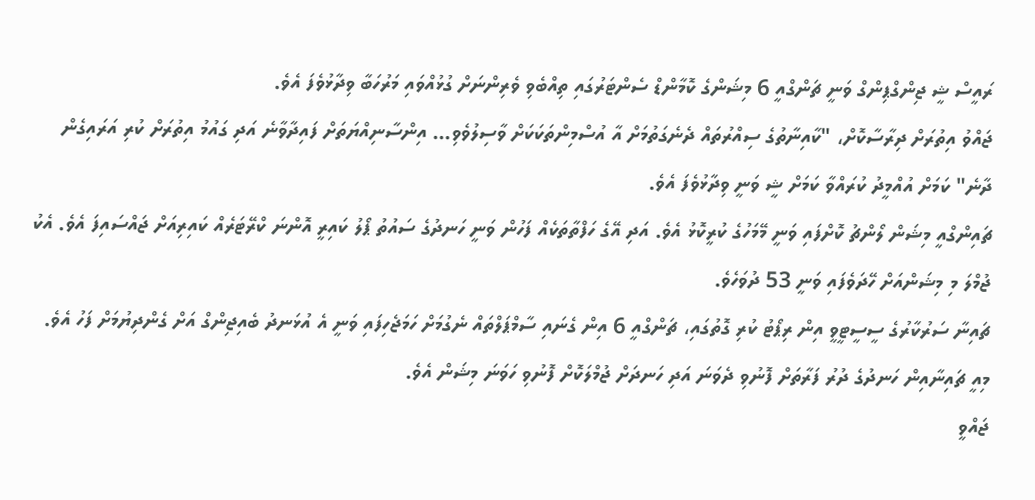ރައީސް ޝީ ޖިންގްޕިންގް ވަނީ ޗަންގްއީ 6 މިޝަންގެ ކޮމާންޑް ސެންޓަރުގައި ތިއްބެވި ވެރިންނަށް ގުޅުއްވައި މަރުހަބާ ވިދާޅުވެފަ އެވެ.
ޖައްވު އިތުރަށް ދިރާސާކޮށް، "ކާއިނާތުގެ ސިއްރުތައް ދެނެގަތުމަށް އާ އުސްމިންތަކަކަށް ވާސިލުވެވި... އިންސާނިއްޔަތަށް ފައިދާވާނެ އަދި ގައުމު އިތުރަށް ކުރި އަރައިގެން ދާނެ" ކަމަށް އުއްމީދު ކުރައްވާ ކަމަށް ޝީ ވަނީ ވިދާޅުވެފަ އެވެ.
ޗައިންގްއީ މިޝަން ލޯންޗު ކޮށްފައި ވަނީ މޭމަހުގެ ކުރީކޮޅު އެވެ. އަދި އޭގެ ހަފްތާތަކެއް ފަހުން ވަނީ ހަނދުގެ ސައުތު ޕޯލު ކައިރީ އޮންނަ ކްރޭޓަރެއް ކައިރިއަށް ޖައްސައިފަ އެވެ. އެކު ޖުމްލަ މި މިޝަންއަށް ހޭދަވެފައި ވަނީ 53 ދުވަހެވެ.
ޗައިނާ ސަރުކާރުގެ ސީސީޓީވީ އިން ރިޕޯޓު ކުރި ގޮތުގައި، ޗަންގްއީ 6 އިން ގެނައި ސާމްޕަލްތައް ނެގުމަށް ހަމަޖެހިފައި ވަނީ އެ އުޅަނދު ބެއިޖިންގް އަށް ގެންދިޔުމަށް ފަހު އެވެ.
މިއީ ޗައިނާއިން ހަނދުގެ ދުރު ފަރާތަށް ފޮނުވި ދެވަނަ އަދި ހަނދަށް ޖުމްލަކޮށް ފޮނުވި ހަވަނަ މިޝަން އެވެ.
ޖައްވީ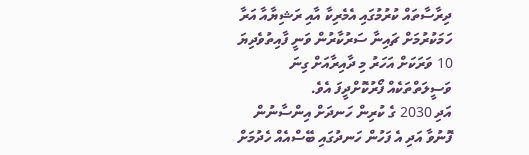ދިރާސާތައް ކުރުމުގައި އެމެރިކާ އާއި ރަޝިޔާއާ އަރާ ހަމަކުރުމަށް ޗައިނާ ސަރުކާރުން ވަނީ ފާއިތުވެދިޔަ 10 ވަރަކަށް އަހަރު މި ދާއިރާއަށް ގިނަ ވަސީލަތްތަކެއް ފޯރުކޮށްދީފަ އެވެ.
އަދި 2030 ގެ ކުރިން ހަނދަށް އިންސާނުން ފޮނުވާ އަދި އެ ފަހުން ހަނދުގައި ބޭސްއެއް ހެދުމަށް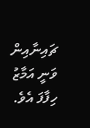ޗައިނާއިން ވަނީ އަމާޒު ހިފާފަ އެވެ.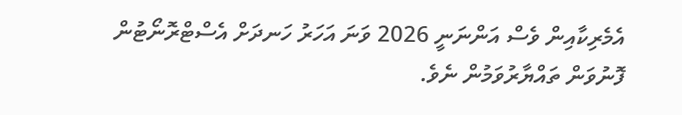އެމެރިކާއިން ވެސް އަންނަނީ 2026 ވަނަ އަހަރު ހަނދަށް އެސްޓްރޮނޯޓުން ފޮނުވަން ތައްޔާރުވަމުން ނެވެ.